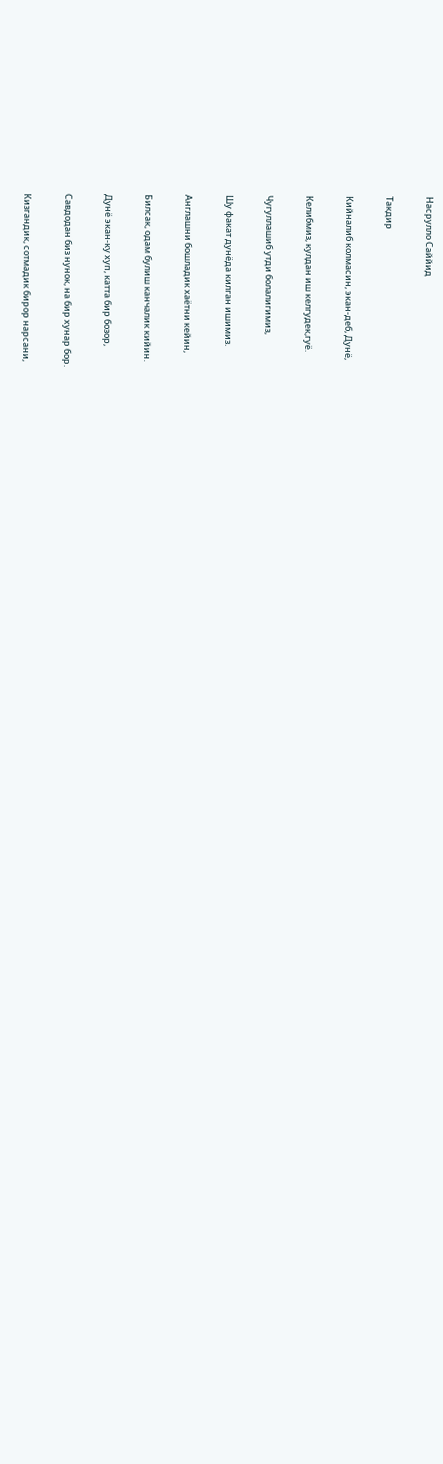Насрулло Саййид

Такдир

Кийналиб колмасин, экан-деб, Дунё,

Келибмиз, кулдан иш келгудек,гуё.

Чугуллашиб утди болалигимиз,

Шу факат дунёда килган ишимиз.

Англашни бошладик хаётни кейин,

Билсак, одам булиш канчалик кийин.

Дунё экан-ку хуп, катта бир бозор,

Савдодан биз нунок, на бир хунар бор.

Кизгандик, сотмадик бирор нарсани,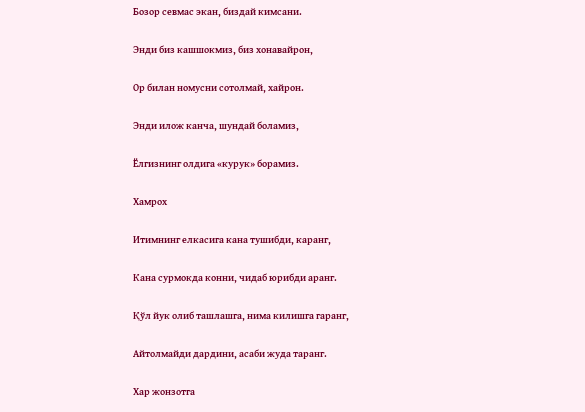Бозор севмас экан, биздай кимсани.

Энди биз кашшокмиз, биз хонавайрон,

Ор билан номусни сотолмай, хайрон.

Энди илож канча, шундай боламиз,

Ёлгизнинг олдига «курук» борамиз.

Хамрох

Итимнинг елкасига кана тушибди, каранг,

Кана сурмокда конни, чидаб юрибди аранг.

Қўл йук олиб ташлашга, нима килишга гаранг,

Айтолмайди дардини, асаби жуда таранг.

Хар жонзотга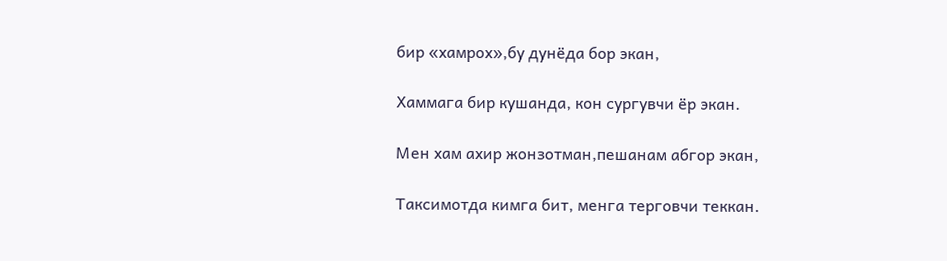бир «хамрох»,бу дунёда бор экан,

Хаммага бир кушанда, кон сургувчи ёр экан.

Мен хам ахир жонзотман,пешанам абгор экан,

Таксимотда кимга бит, менга терговчи теккан.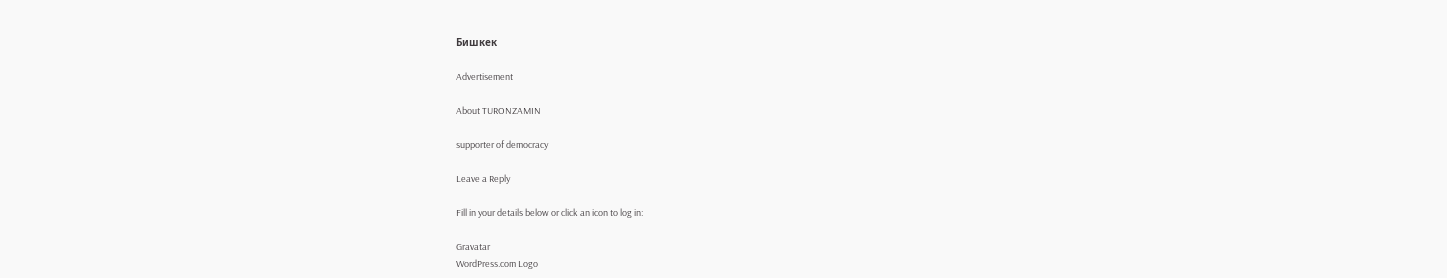Бишкек

Advertisement

About TURONZAMIN

supporter of democracy

Leave a Reply

Fill in your details below or click an icon to log in:

Gravatar
WordPress.com Logo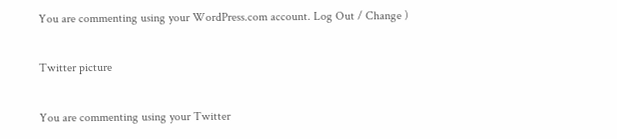You are commenting using your WordPress.com account. Log Out / Change )

Twitter picture

You are commenting using your Twitter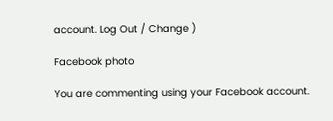account. Log Out / Change )

Facebook photo

You are commenting using your Facebook account.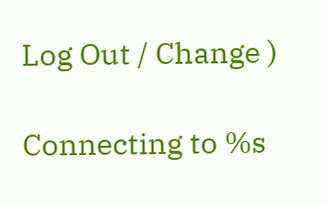Log Out / Change )

Connecting to %s